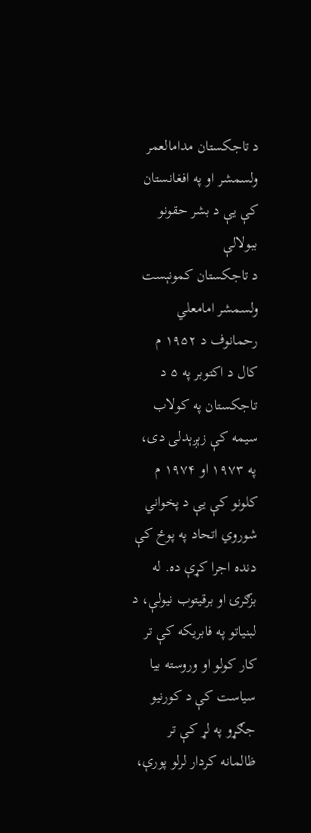د تاجکستان مدامالعمر ولسمشر او په افغانستان کې یې د بشر حقونو ببولالې
د تاجکستان کمونېست ولسمشر امامعلي رحمانوف د ۱۹۵۲ م کال د اکتوبر په ۵ د تاجکستان په کولاب سیمه کې زېږېدلی دی، په ۱۹۷۳ او ۱۹۷۴ م کلونو کې یې د پخواني شوروي اتحاد په پوځ کې دنده اجرا کړې ده. له بزګرۍ او برقيتوب نیولې، د لبنیاتو په فابریکه کې تر کار کولو او وروسته بیا سیاست کې د کورنیو جګړو په لړ کې تر ظالمانه کردار لرلو پورې،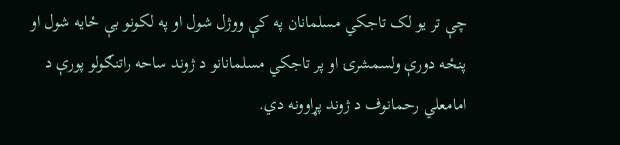چې تر یو لک تاجکي مسلمانان په کې ووژل شول او په لکونو بې ځایه شول او پنځه دورې ولسمشرۍ او پر تاجکي مسلمانانو د ژوند ساحه راتنګولو پورې د امامعلي رحمانوف د ژوند پړاوونه دي.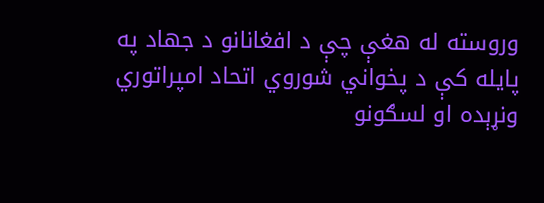وروسته له هغې چې د افغانانو د جهاد په پایله کې د پخواني شوروي اتحاد امپراتوري ونړېده او لسګونو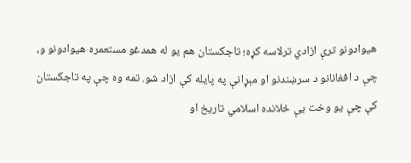هیوادونو ترې ازادي ترلاسه کړه؛ تاجکستان هم یو له همدغو مستعمره هیوادونو و، چې د افغانانو د سرښندنو او مېړانې په پایله کې ازاد شو. تمه وه چې په تاجکستان کې چې یو وخت یې ځلانده اسلامي تاریخ او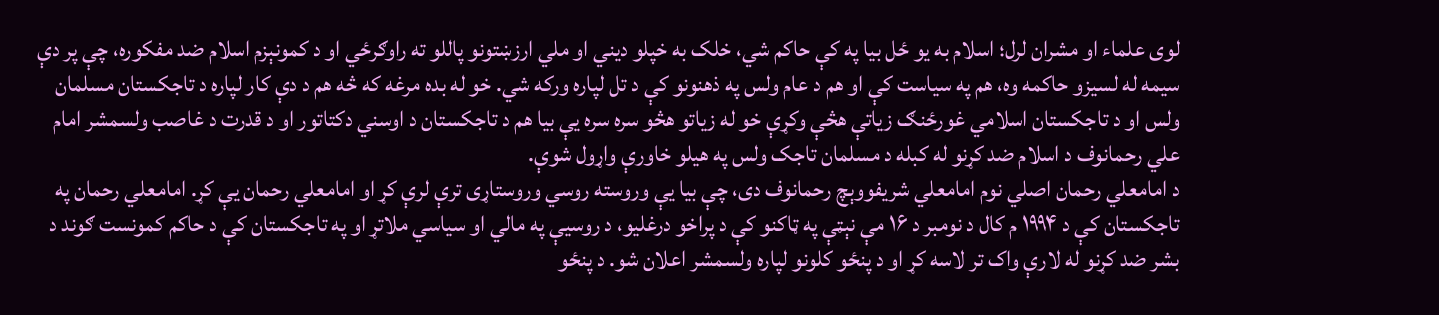لوی علماء او مشران لرل؛ اسلام به یو ځل بیا په کې حاکم شي، خلک به خپلو دیني او ملي ارزښتونو پاللو ته راوګرځي او د کمونېزم اسلام ضد مفکوره، چې پر دې سیمه له لسیزو حاکمه وه، هم په سیاست کې او هم د عام ولس په ذهنونو کې د تل لپاره ورکه شي. خو له بده مرغه که څه هم د دې کار لپاره د تاجکستان مسلمان ولس او د تاجکستان اسلامي غورځنګ زیاتې هڅې وکړې خو له زیاتو هڅو سره سره یې بیا هم د تاجکستان د اوسني دکتاتور او د قدرت د غاصب ولسمشر امام علي رحمانوف د اسلام ضد کړنو له کبله د مسلمان تاجک ولس په هیلو خاورې واړول شوې.
د امامعلي رحمان اصلي نوم امامعلي شریفووېچ رحمانوف دی، چې بیا یې وروسته روسي وروستاړی ترې لرې کړ او امامعلي رحمان یې کړ. امامعلي رحمان په تاجکستان کې د ۱۹۹۴ م کال د نومبر د ۱۶ مې نېټې په ټاکنو کې د پراخو درغلیو، د روسیې په مالي او سیاسي ملاتړ او په تاجکستان کې د حاکم کمونست ګوند د بشر ضد کړنو له لارې واک تر لاسه کړ او د پنځو کلونو لپاره ولسمشر اعلان شو. د پنځو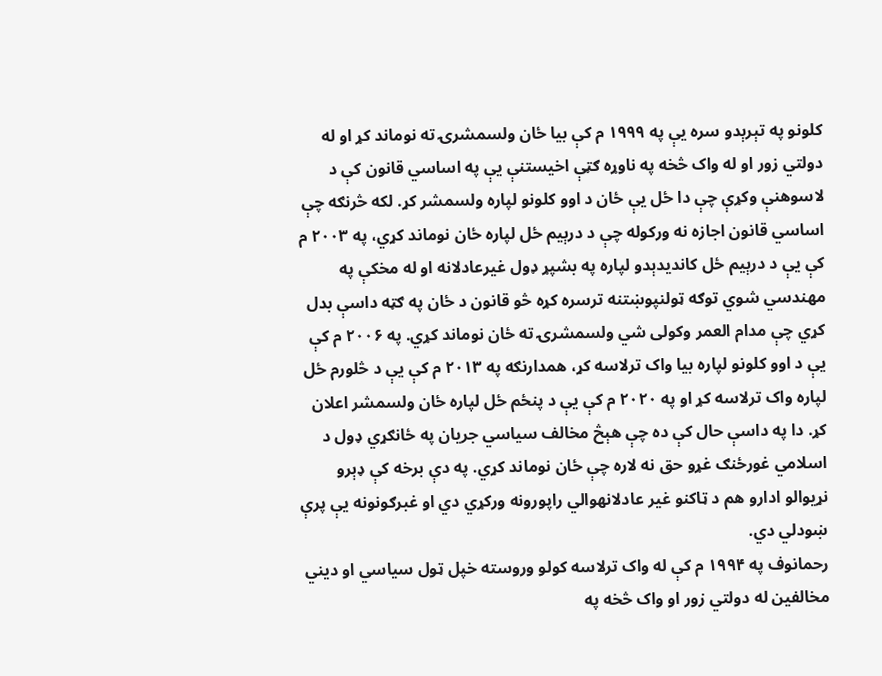کلونو په تېرېدو سره یې په ۱۹۹۹ م کې بیا ځان ولسمشرۍ ته نوماند کړ او له دولتي زور او له واک څخه په ناوړه ګټې اخیستنې یې په اساسي قانون کې د لاسوهنې وکړې چې دا ځل یې ځان د اوو کلونو لپاره ولسمشر کړ. لکه څرنګه چې اساسي قانون اجازه نه ورکوله چې د درېیم ځل لپاره ځان نوماند کړي، په ۲۰۰۳ م کې یې د درېیم ځل کاندیدېدو لپاره په بشپړ ډول غیرعادلانه او له مخکې په مهندسي شوي توګه ټولنپوښتنه ترسره کړه څو قانون د ځان په ګټه داسې بدل کړي چې مدام العمر وکولی شي ولسمشرۍ ته ځان نوماند کړي. په ۲۰۰۶ م کې یې د اوو کلونو لپاره بیا واک ترلاسه کړ، همدارنګه په ۲۰۱۳ م کې یې د څلورم ځل لپاره واک ترلاسه کړ او په ۲۰۲۰ م کې یې د پنځم ځل لپاره ځان ولسمشر اعلان کړ. دا په داسې حال کې ده چې هېڅ مخالف سیاسي جریان په ځانګړي ډول د اسلامي غورځنګ غړو حق نه لاره چې ځان نوماند کړي. په دې برخه کې ډېرو نړیوالو ادارو هم د ټاکنو غیر عادلانهوالي راپورونه ورکړي دي او غبرګونونه یې پرې ښودلي دي.
رحمانوف په ۱۹۹۴ م کې له واک ترلاسه کولو وروسته خپل ټول سیاسي او دیني مخالفین له دولتي زور او واک څخه په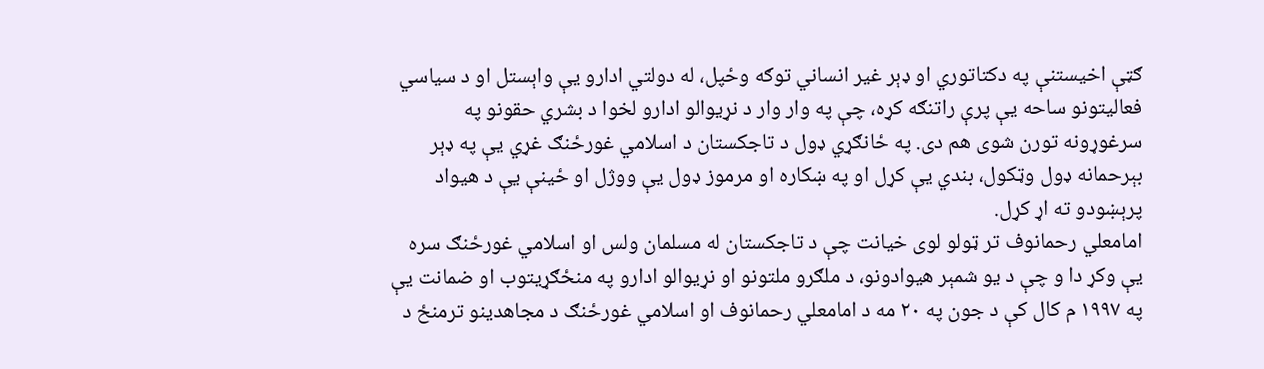ګټې اخیستنې په دکتاتوري او ډېر غیر انساني توګه وځپل، له دولتي ادارو یې واېستل او د سیاسي فعالیتونو ساحه یې پرې راتنګه کړه، چې په وار وار د نړیوالو ادارو لخوا د بشري حقونو په سرغوړونه تورن شوی هم دی. په ځانګړي ډول د تاجکستان د اسلامي غورځنګ غړي یې په ډېر بېرحمانه ډول وټکول، بندي یې کړل او په ښکاره او مرموز ډول یې ووژل او ځینې یې د هیواد پرېښودو ته اړ کړل.
امامعلي رحمانوف تر ټولو لوی خیانت چې د تاجکستان له مسلمان ولس او اسلامي غورځنګ سره یې وکړ دا و چې د یو شمېر هیوادونو، د ملګرو ملتونو او نړیوالو ادارو په منځګړیتوب او ضمانت یې په ۱۹۹۷ م کال کې د جون په ۲۰ مه د امامعلي رحمانوف او اسلامي غورځنګ د مجاهدینو ترمنځ د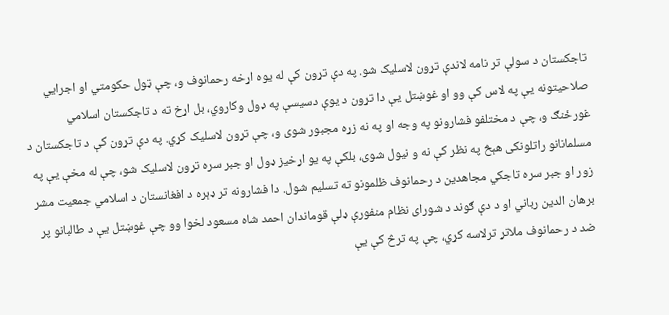تاجکستان د سولې تر نامه لاندې تړون لاسلیک شو. په دې تړون کې له یوه اړخه رحمانوف و، چې ټول حکومتي او اجرایي صلاحیتونه یې په لاس کې وو او غوښتل یې دا تړون د یوې دسیسې په ډول وکاروي، بل اړخ ته د تاجکستان اسلامي غورځنګ و، چې د مختلفو فشارونو په وجه او په نه زړه مجبور شوی و، چې تړون لاسلیک کړي. په دې تړون کې د تاجکستان د مسلمانانو راتلونکی هېڅ په نظر کې نه و نیول شوی، بلکې په یو اړخیز ډول او جبر سره تړون لاسلیک شو، چې له مخې یې په زور او جبر سره تاجکي مجاهدین د رحمانوف ظلمونو ته تسلیم شول. دا فشارونه تر ډېره د افغانستان د اسلامي جمعیت مشر برهان الدین رباني او د دې ګوند د شورای نظام منفورې ډلې قوماندان احمد شاه مسعود لخوا وو چې غوښتل یې د طالبانو پر ضد د رحمانوف ملاتړ ترلاسه کړي، چې په ترڅ کې یې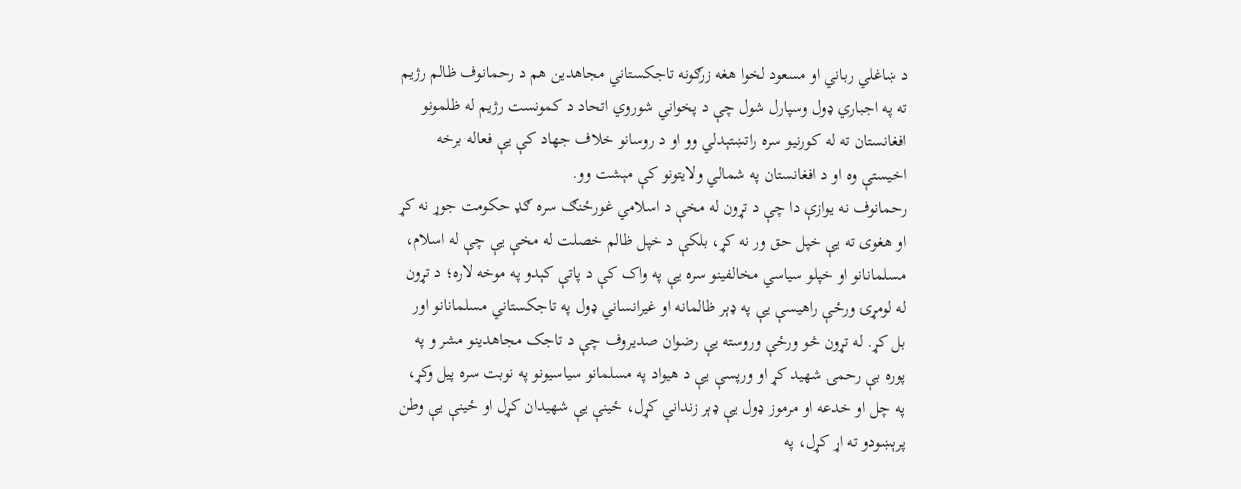د ښاغلي رباني او مسعود لخوا هغه زرګونه تاجکستاني مجاهدین هم د رحمانوف ظالم رژیم ته په اجباري ډول وسپارل شول چې د پخواني شوروي اتحاد د کمونست رژیم له ظلمونو افغانستان ته له کورنیو سره راتښتېدلي وو او د روسانو خلاف جهاد کې یې فعاله برخه اخیستې وه او د افغانستان په شمالي ولایتونو کې مېشت وو.
رحمانوف نه یوازې دا چې د تړون له مخې د اسلامي غورځنګ سره ګډ حکومت جوړ نه کړ او هغوی ته یې خپل حق ور نه کړ، بلکې د خپل ظالم خصلت له مخې یې چې له اسلام، مسلمانانو او خپلو سیاسي مخالفینو سره یې په واک کې د پاتې کېدو په موخه لاره؛ د تړون له لومړۍ ورځې راهیسې یې په ډېر ظالمانه او غیرانساني ډول په تاجکستاني مسلمانانو اور بل کړ. له تړون څو ورځې وروسته یې رضوان صدیروف چې د تاجک مجاهدینو مشر و په پوره بې رحمۍ شهید کړ او ورپسې یې د هیواد په مسلمانو سیاسیونو په نوبت سره پیل وکړ، په چل او خدعه او مرموز ډول یې ډېر زنداني کړل، ځینې یې شهیدان کړل او ځینې یې وطن پرېښودو ته اړ کړل، په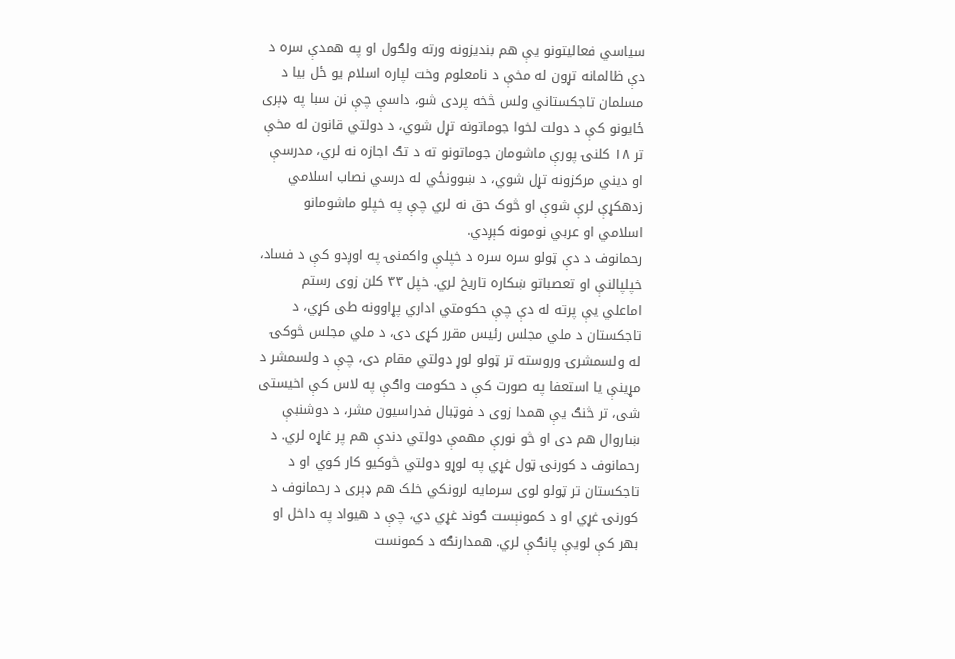سیاسي فعالیتونو یې هم بندیزونه ورته ولګول او په همدې سره د دې ظالمانه تړون له مخې د نامعلوم وخت لپاره اسلام یو ځل بیا د مسلمان تاجکستاني ولس څخه پردی شو، داسې چې نن سبا په ډېری ځایونو کې د دولت لخوا جوماتونه تړل شوي، د دولتي قانون له مخې تر ۱۸ کلنۍ پورې ماشومان جوماتونو ته د تګ اجازه نه لري، مدرسې او دیني مرکزونه تړل شوي، د ښوونځي له درسي نصاب اسلامي زدهکړې لرې شوې او څوک حق نه لري چې په خپلو ماشومانو اسلامي او عربي نومونه کېږدي.
رحمانوف د دې ټولو سره سره د خپلې واکمنۍ په اوږدو کې د فساد، خپلپالنې او تعصباتو ښکاره تاریخ لري. خپل ۳۳ کلن زوی رستم اماعلي یې پرته له دې چې حکومتي اداري پړاوونه طی کړي، د تاجکستان د ملي مجلس رئیس مقرر کړی دی، د ملي مجلس څوکۍ له ولسمشرۍ وروسته تر ټولو لوړ دولتي مقام دی، چې د ولسمشر د مړینې یا استعفا په صورت کې د حکومت واګې په لاس کې اخیستی شی، تر څنګ یې همدا زوی د فوټبال فدراسیون مشر، د دوشنبې ښاروال هم دی او څو نورې مهمې دولتي دندې هم پر غاړه لري. د رحمانوف د کورنۍ ټول غړي په لوړو دولتي څوکیو کار کوي او د تاجکستان تر ټولو لوی سرمایه لرونکي خلک هم ډېری د رحمانوف د کورنۍ غړي او د کمونېست ګوند غړي دي، چې د هیواد په داخل او بهر کې لویې پانګې لري. همدارنګه د کمونست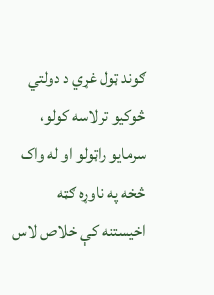ګوند ټول غړي د دولتي څوکیو ترلاسه کولو، سرمایو راټولو او له واک څخه په ناوړه ګټه اخیستنه کې خلاص لاس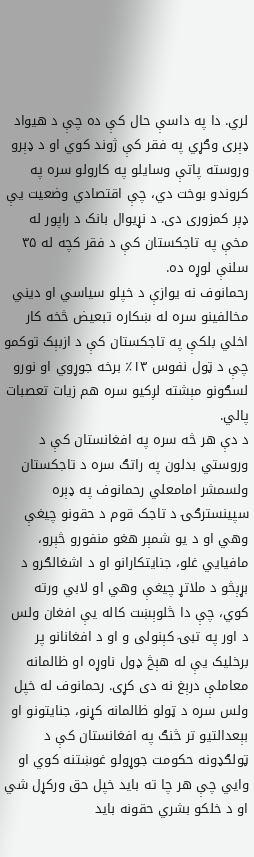لري. دا په داسې حال کې ده چې د هیواد ډېری وګړي په فقر کې ژوند کوي او د ډېرو وروسته پاتې وسایلو په کارولو سره په کروندو بوخت دي، چې اقتصادي وضعیت یې ډېر کمزوری دی. د نړیوال بانک د راپور له مخې په تاجکستان کې د فقر کچه له ۳۵ سلنې لوړه ده.
رحمانوف نه یوازې د خپلو سیاسي او دیني مخالفینو سره له ښکاره تبعیض څخه کار اخلي بلکې په تاجکستان کې د ازبېک توکمو چې د ټول نفوس ۱۳٪ برخه جوړوي او نورو لسګونو مېشته لږکیو سره هم زیات تعصبات پالي.
د دې هر څه سره په افغانستان کې د وروستي بدلون په راتګ سره د تاجکستان ولسمشر امامعلي رحمانوف په ډېره سپینسترګۍ د تاجک قوم د حقونو چیغې وهي او د یو شمېر هغو منفورو څېرو، مافیایي غلو، جنایتکارانو او د اشغالګرو د بړېڅو د ملاتړ چیغې وهي او لابي ورته کوي، چې دا څلوېښت کاله یې افغان ولس د اور په تبۍ کېنولی و او د افغانانو پر برخلیک یې له هېڅ ډول ناوړه او ظالمانه معاملې درېغ نه دی کړی. رحمانوف له خپل ولس سره د ټولو ظالمانه کړنو، جنایتونو او بېعدالتیو تر څنګ په افغانستان کې د ټولګډونه حکومت جوړولو غوښتنه کوي او وایي چې هر چا ته باید خپل حق ورکړل شي او د خلکو بشري حقونه باید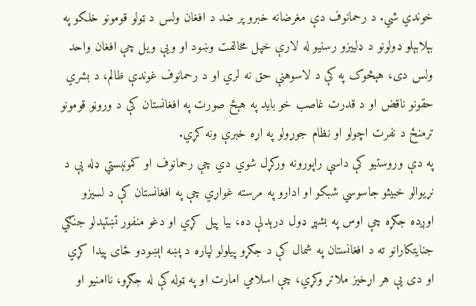خوندي شي. د رحمانوف دې مغرضانه خبرو پر ضد د افغان ولس د ټولو قومونو خلکو په بېلابېلو ډولونو د ډلییزو رسنیو له لارې خپل مخالفت وښود او ویې ویل چې افغان واحد ولس دی، هېڅوک په کې د لاسوهنې حق نه لري او د رحمانوف غوندې ظالم، د بشري حقونو ناقض او د قدرت غاصب خو باید په هېڅ صورت په افغانستان کې د وروڼو قومونو ترمنځ د نفرت اچولو او نظام جوړولو په اړه خبرې ونه کړي.
په دې وروستیو کې داسې راپورونه ورکړل شوي دي چې رحمانوف او کمونېستي ډله یې د نړیوالو خبیثو جاسوسي شبکو او ادارو په مرسته غواړي چې په افغانستان کې د لسیزو اوږده جګړه چې اوس په بشپړ ډول درېدلې ده، بیا پیل کړي او دغو منفور تښتېدلو جنګي جنایتکارانو ته د افغانستان په شمال کې د جګړو پیلولو لپاره د پښه اېښودو ځای پیدا کړي او دی یې هر اړخیز ملاتړ وکړي، چې اسلامي امارت او په ټوله کې له جګړو، ناامنیو او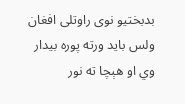بدبختیو نوی راوتلی افغان ولس باید ورته پوره بیدار وي او هېچا ته نور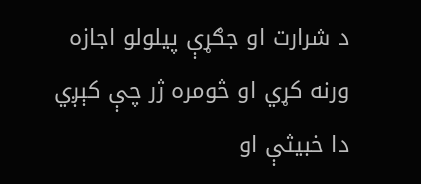د شرارت او جګړې پیلولو اجازه ورنه کړي او څومره ژر چې کېږي دا خبیثې او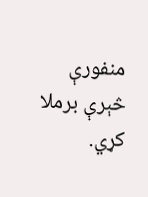منفورې څېرې برملا کړي.